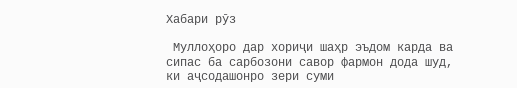Хабари рӯз

 Муллоҳоро дар хориҷи шаҳр эъдом карда ва сипас ба сарбозони савор фармон дода шуд, ки аҷсодашонро зери суми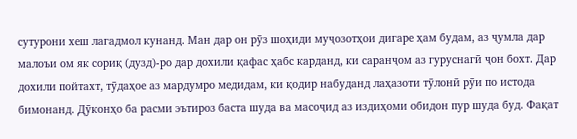сутурони хеш лагадмол кунанд. Ман дар он рӯз шоҳиди муҷозотҳои дигаре ҳам будам, аз ҷумла дар малоъи ом як сориқ (дузд)-ро дар дохили қафас ҳабс карданд, ки саранҷом аз гуруснагӣ ҷон бохт. Дар дохили пойтахт, тӯдаҳое аз мардумро медидам, ки қодир набуданд лаҳазоти тӯлонӣ рӯи по истода бимонанд. Дӯконҳо ба расми эътироз баста шуда ва масоҷид аз издиҳоми обидон пур шуда буд. Фақат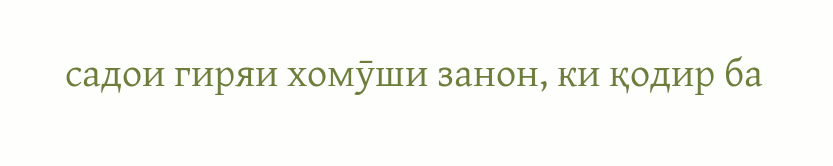садои гиряи хомӯши занон, ки қодир ба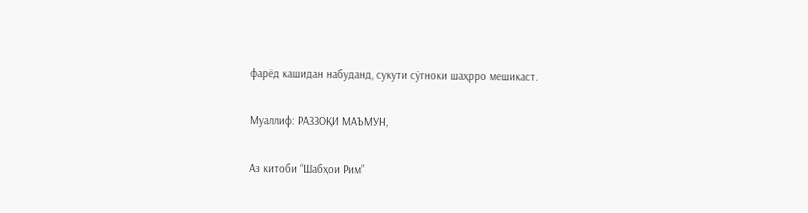фарёд кашидан набуданд, сукути сӯгноки шаҳрро мешикаст.

Муаллиф: РАЗЗОҚИ МАЪМУН,

Аз китоби “Шабҳои Рим”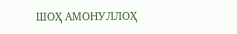ШОҲ АМОНУЛЛОҲ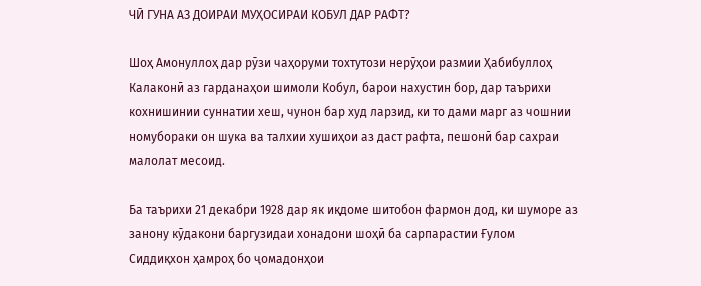ЧӢ ГУНА АЗ ДОИРАИ МУҲОСИРАИ КОБУЛ ДАР РАФТ?

Шоҳ Амонуллоҳ дар рӯзи чаҳоруми тохтутози нерӯҳои размии Ҳабибуллоҳ Калаконӣ аз гарданаҳои шимоли Кобул, барои нахустин бор, дар таърихи кохнишинии суннатии хеш, чунон бар худ ларзид, ки то дами марг аз чошнии номубораки он шука ва талхии хушиҳои аз даст рафта, пешонӣ бар сахраи малолат месоид.

Ба таърихи 21 декабри 1928 дар як иқдоме шитобон фармон дод, ки шуморе аз занону кӯдакони баргузидаи хонадони шоҳӣ ба сарпарастии Ғулом Сиддиқхон ҳамроҳ бо ҷомадонҳои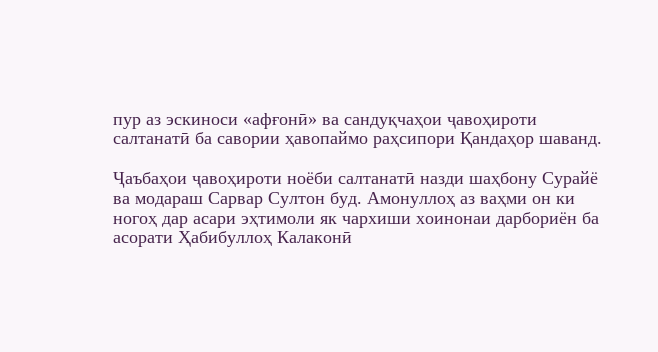пур аз эскиноси «афғонӣ» ва сандуқчаҳои ҷавоҳироти салтанатӣ ба савории ҳавопаймо раҳсипори Қандаҳор шаванд.

Ҷаъбаҳои ҷавоҳироти ноёби салтанатӣ назди шаҳбону Сурайё ва модараш Сарвар Султон буд. Амонуллоҳ аз ваҳми он ки ногоҳ дар асари эҳтимоли як чархиши хоинонаи дарбориён ба асорати Ҳабибуллоҳ Калаконӣ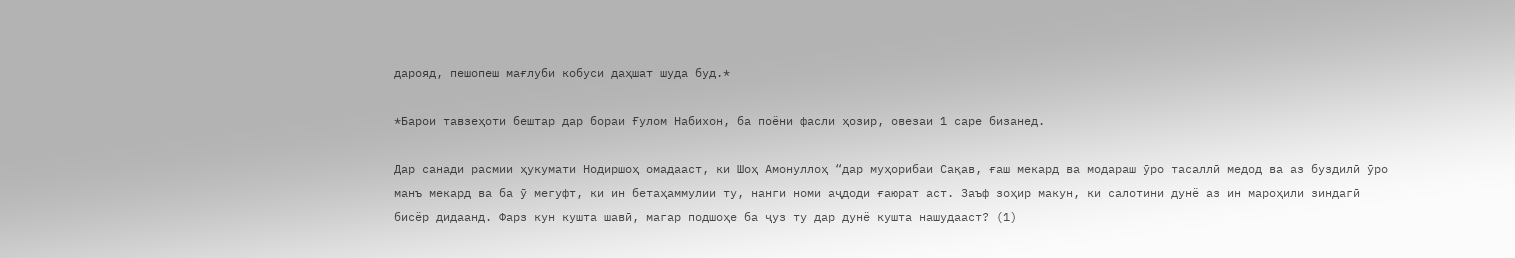дарояд, пешопеш мағлуби кобуси даҳшат шуда буд.*

*Барои тавзеҳоти бештар дар бораи Ғулом Набихон, ба поёни фасли ҳозир, овезаи 1 саре бизанед.

Дар санади расмии ҳукумати Нодиршоҳ омадааст, ки Шоҳ Амонуллоҳ “дар муҳорибаи Сақав, ғаш мекард ва модараш ӯро тасаллӣ медод ва аз буздилӣ ӯро манъ мекард ва ба ӯ мегуфт, ки ин бетаҳаммулии ту, нанги номи аҷдоди ғаюрат аст. Заъф зоҳир макун, ки салотини дунё аз ин мароҳили зиндагӣ бисёр дидаанд. Фарз кун кушта шавӣ, магар подшоҳе ба ҷуз ту дар дунё кушта нашудааст? (1)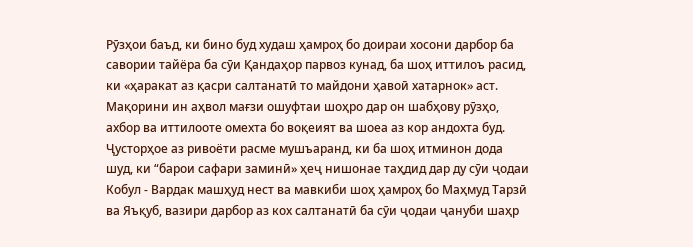Рӯзҳои баъд, ки бино буд худаш ҳамроҳ бо доираи хосони дарбор ба савории тайёра ба сӯи Қандаҳор парвоз кунад, ба шоҳ иттилоъ расид, ки «ҳаракат аз қасри салтанатӣ то майдони ҳавоӣ хатарнок» аст. Мақорини ин аҳвол мағзи ошуфтаи шоҳро дар он шабҳову рӯзҳо, ахбор ва иттилооте омехта бо воқеият ва шоеа аз кор андохта буд. Ҷусторҳое аз ривоёти расме мушъаранд, ки ба шоҳ итминон дода шуд, ки “барои сафари заминӣ» ҳеҷ нишонае таҳдид дар ду сӯи ҷодаи Кобул - Вардак машҳуд нест ва мавкиби шоҳ ҳамроҳ бо Маҳмуд Тарзӣ ва Яъқуб, вазири дарбор аз кох салтанатӣ ба сӯи ҷодаи ҷануби шаҳр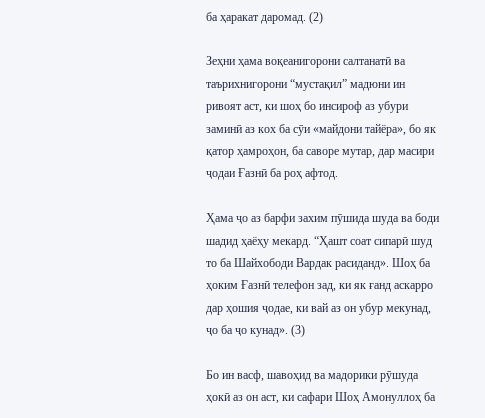ба ҳаракат даромад. (2)

Зеҳни ҳама воқеанигорони салтанатӣ ва таърихнигорони “мустақил” мадюни ин ривоят аст, ки шоҳ бо инсироф аз убури заминӣ аз кох ба сӯи «майдони тайёра», бо як қатор ҳамроҳон, ба саворе мутар, дар масири ҷодаи Ғазнӣ ба роҳ афтод.

Ҳама ҷо аз барфи захим пӯшида шуда ва боди шадид ҳаёҳу мекард. “Ҳашт соат сипарӣ шуд то ба Шайхободи Вардак расиданд». Шоҳ ба ҳоким Ғазнӣ телефон зад, ки як ғанд аскарро дар ҳошия ҷодае, ки вай аз он убур мекунад, ҷо ба ҷо кунад». (3)

Бо ин васф, шавоҳид ва мадорики рӯшуда ҳокӣ аз он аст, ки сафари Шоҳ Амонуллоҳ ба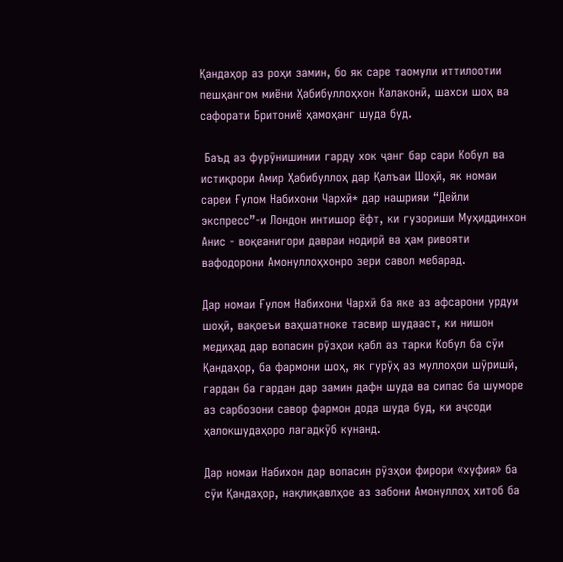Қандаҳор аз роҳи замин, бо як саре таомули иттилоотии пешҳангом миёни Ҳабибуллоҳхон Калаконӣ, шахси шоҳ ва сафорати Бритониё ҳамоҳанг шуда буд.

 Баъд аз фурӯнишинии гарду хок ҷанг бар сари Кобул ва истиқрори Амир Ҳабибуллоҳ дар Қалъаи Шоҳӣ, як номаи сареи Ғулом Набихони Чархӣ* дар нашрияи “Дейли экспресс”-и Лондон интишор ёфт, ки гузориши Муҳиддинхон Анис - воқеанигори давраи нодирӣ ва ҳам ривояти вафодорони Амонуллоҳхонро зери савол мебарад.

Дар номаи Ғулом Набихони Чархӣ ба яке аз афсарони урдуи шоҳӣ, вақоеъи ваҳшатноке тасвир шудааст, ки нишон медиҳад дар вопасин рӯзҳои қабл аз тарки Кобул ба сӯи Қандаҳор, ба фармони шоҳ, як гурӯҳ аз муллоҳои шӯришӣ, гардан ба гардан дар замин дафн шуда ва сипас ба шуморе аз сарбозони савор фармон дода шуда буд, ки аҷсоди ҳалокшудаҳоро лагадкӯб кунанд.

Дар номаи Набихон дар вопасин рӯзҳои фирори «хуфия» ба сӯи Қандаҳор, нақлиқавлҳое аз забони Амонуллоҳ хитоб ба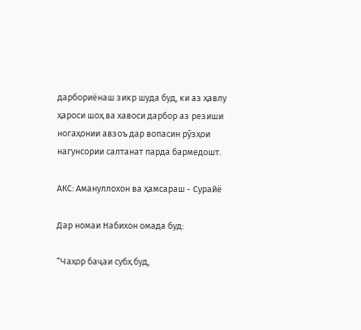дарбориёнаш зикр шуда буд, ки аз ҳавлу ҳароси шоҳ ва хавоси дарбор аз резиши ногаҳонии авзоъ дар вопасин рӯзҳои нагунсории салтанат парда бармедошт.

АКС: Амануллохон ва ҳамсараш - Сурайё

Дар номаи Набихон омада буд:

“Чаҳор баҷаи субҳ буд,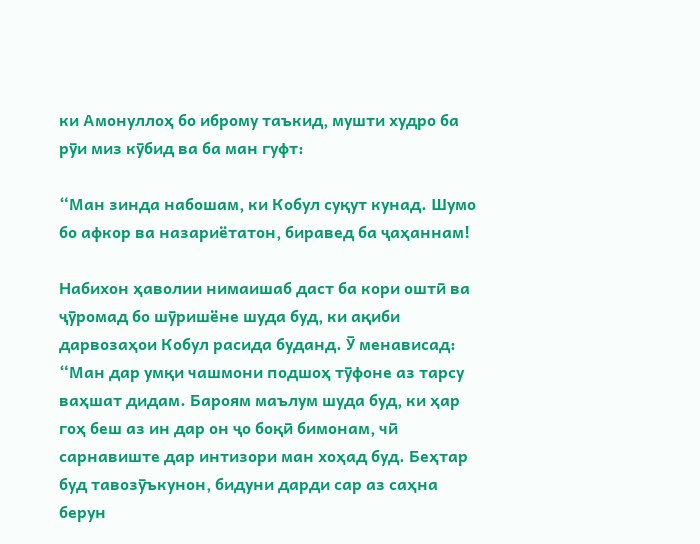ки Амонуллоҳ бо иброму таъкид, мушти худро ба рӯи миз кӯбид ва ба ман гуфт:

“Ман зинда набошам, ки Кобул суқут кунад. Шумо бо афкор ва назариётатон, биравед ба ҷаҳаннам!

Набихон ҳаволии нимаишаб даст ба кори оштӣ ва ҷӯромад бо шӯришёне шуда буд, ки ақиби дарвозаҳои Кобул расида буданд. Ӯ менависад: “Ман дар умқи чашмони подшоҳ тӯфоне аз тарсу ваҳшат дидам. Бароям маълум шуда буд, ки ҳар гоҳ беш аз ин дар он ҷо боқӣ бимонам, чӣ сарнавиште дар интизори ман хоҳад буд. Беҳтар буд тавозӯъкунон, бидуни дарди сар аз саҳна берун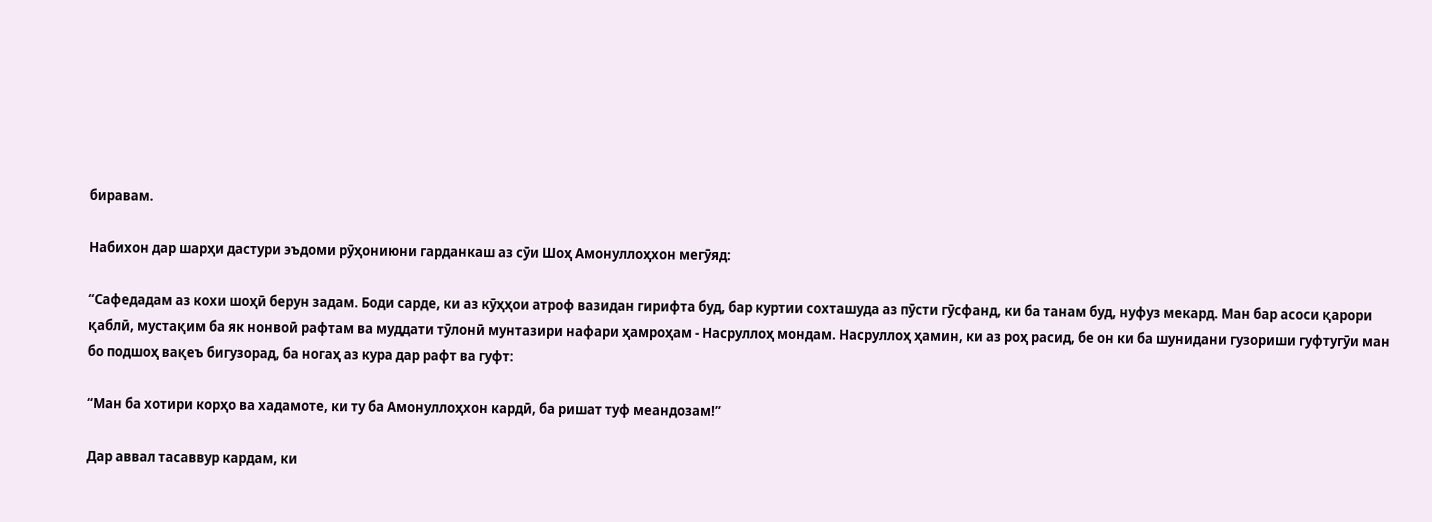биравам.

Набихон дар шарҳи дастури эъдоми рӯҳониюни гарданкаш аз сӯи Шоҳ Амонуллоҳхон мегӯяд:

“Сафедадам аз кохи шоҳӣ берун задам. Боди сарде, ки аз кӯҳҳои атроф вазидан гирифта буд, бар куртии сохташуда аз пӯсти гӯсфанд, ки ба танам буд, нуфуз мекард. Ман бар асоси қарори қаблӣ, мустақим ба як нонвоӣ рафтам ва муддати тӯлонӣ мунтазири нафари ҳамроҳам - Насруллоҳ мондам. Насруллоҳ ҳамин, ки аз роҳ расид, бе он ки ба шунидани гузориши гуфтугӯи ман бо подшоҳ вақеъ бигузорад, ба ногаҳ аз кура дар рафт ва гуфт:

“Ман ба хотири корҳо ва хадамоте, ки ту ба Амонуллоҳхон кардӣ, ба ришат туф меандозам!”

Дар аввал тасаввур кардам, ки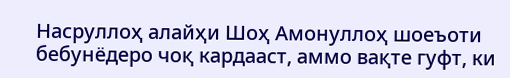Насруллоҳ алайҳи Шоҳ Амонуллоҳ шоеъоти бебунёдеро чоқ кардааст, аммо вақте гуфт, ки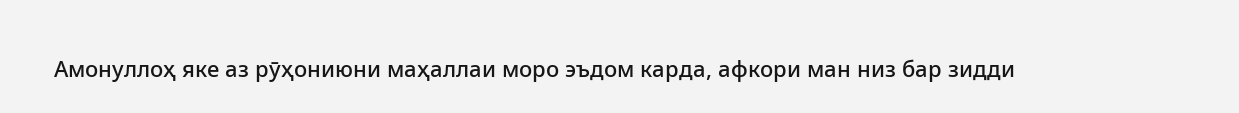Амонуллоҳ яке аз рӯҳониюни маҳаллаи моро эъдом карда, афкори ман низ бар зидди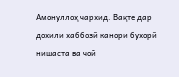Амонуллоҳ чархид. Вақте дар дохили хаббозӣ канори бухорӣ нишаста ва чой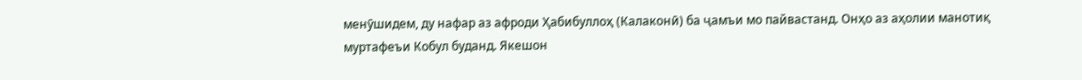менӯшидем, ду нафар аз афроди Ҳабибуллоҳ (Калаконӣ) ба ҷамъи мо пайвастанд. Онҳо аз аҳолии манотиқ муртафеъи Кобул буданд. Якешон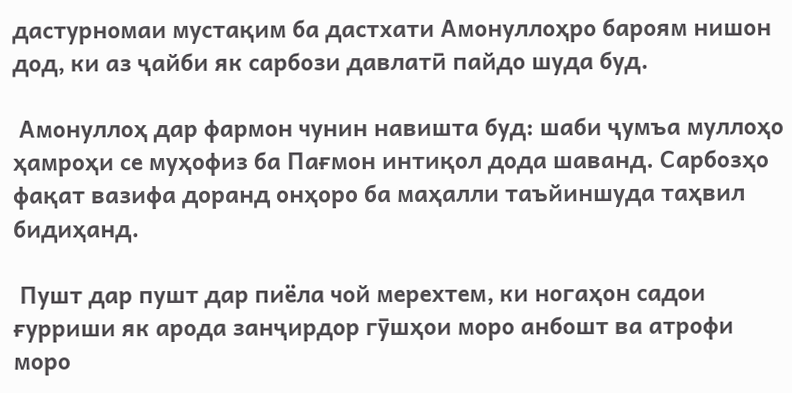дастурномаи мустақим ба дастхати Амонуллоҳро бароям нишон дод, ки аз ҷайби як сарбози давлатӣ пайдо шуда буд.

 Амонуллоҳ дар фармон чунин навишта буд: шаби ҷумъа муллоҳо ҳамроҳи се муҳофиз ба Пағмон интиқол дода шаванд. Сарбозҳо фақат вазифа доранд онҳоро ба маҳалли таъйиншуда таҳвил бидиҳанд.

 Пушт дар пушт дар пиёла чой мерехтем, ки ногаҳон садои ғурриши як арода занҷирдор гӯшҳои моро анбошт ва атрофи моро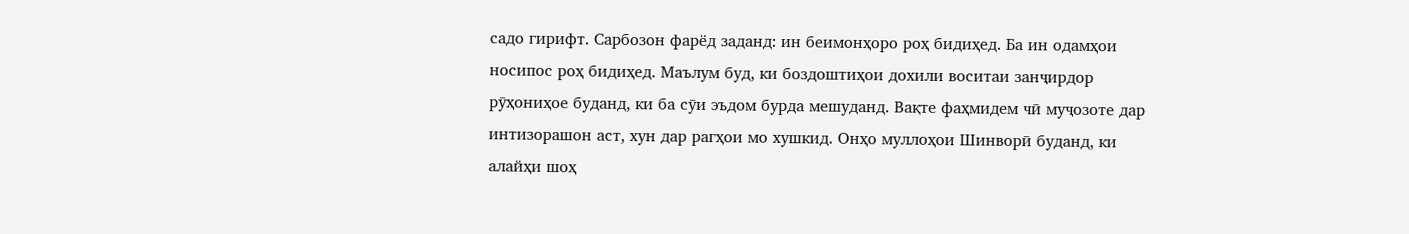садо гирифт. Сарбозон фарёд заданд: ин беимонҳоро роҳ бидиҳед. Ба ин одамҳои носипос роҳ бидиҳед. Маълум буд, ки боздоштиҳои дохили воситаи занҷирдор рӯҳониҳое буданд, ки ба сӯи эъдом бурда мешуданд. Вақте фаҳмидем чӣ муҷозоте дар интизорашон аст, хун дар рагҳои мо хушкид. Онҳо муллоҳои Шинворӣ буданд, ки алайҳи шоҳ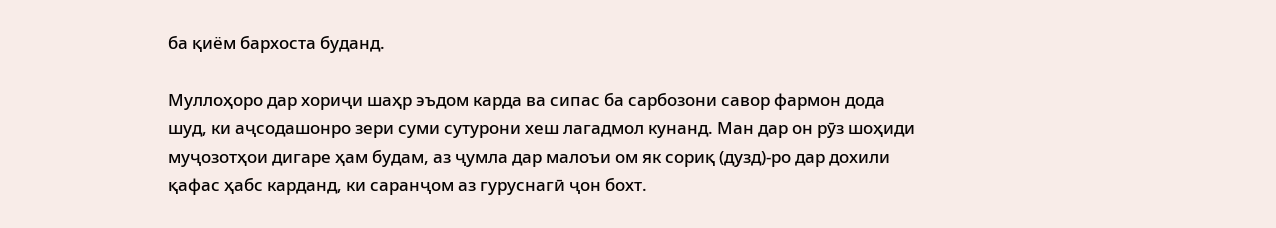ба қиём бархоста буданд.

Муллоҳоро дар хориҷи шаҳр эъдом карда ва сипас ба сарбозони савор фармон дода шуд, ки аҷсодашонро зери суми сутурони хеш лагадмол кунанд. Ман дар он рӯз шоҳиди муҷозотҳои дигаре ҳам будам, аз ҷумла дар малоъи ом як сориқ (дузд)-ро дар дохили қафас ҳабс карданд, ки саранҷом аз гуруснагӣ ҷон бохт.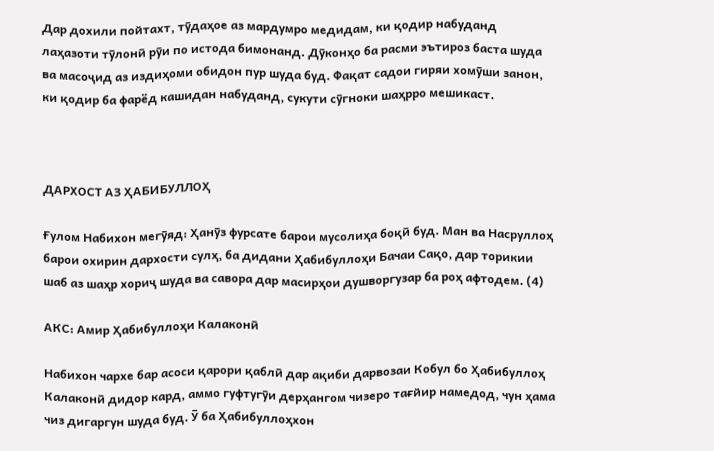Дар дохили пойтахт, тӯдаҳое аз мардумро медидам, ки қодир набуданд лаҳазоти тӯлонӣ рӯи по истода бимонанд. Дӯконҳо ба расми эътироз баста шуда ва масоҷид аз издиҳоми обидон пур шуда буд. Фақат садои гиряи хомӯши занон, ки қодир ба фарёд кашидан набуданд, сукути сӯгноки шаҳрро мешикаст.



ДАРХОСТ АЗ ҲАБИБУЛЛОҲ

Ғулом Набихон мегӯяд: Ҳанӯз фурсате барои мусолиҳа боқӣ буд. Ман ва Насруллоҳ барои охирин дархости сулҳ, ба дидани Ҳабибуллоҳи Бачаи Сақо, дар торикии шаб аз шаҳр хориҷ шуда ва савора дар масирҳои душворгузар ба роҳ афтодем. (4)

АКС: Амир Ҳабибуллоҳи Калаконӣ

Набихон чархе бар асоси қарори қаблӣ дар ақиби дарвозаи Кобул бо Ҳабибуллоҳ Калаконӣ дидор кард, аммо гуфтугӯи дерҳангом чизеро тағйир намедод, чун ҳама чиз дигаргун шуда буд. Ӯ ба Ҳабибуллоҳхон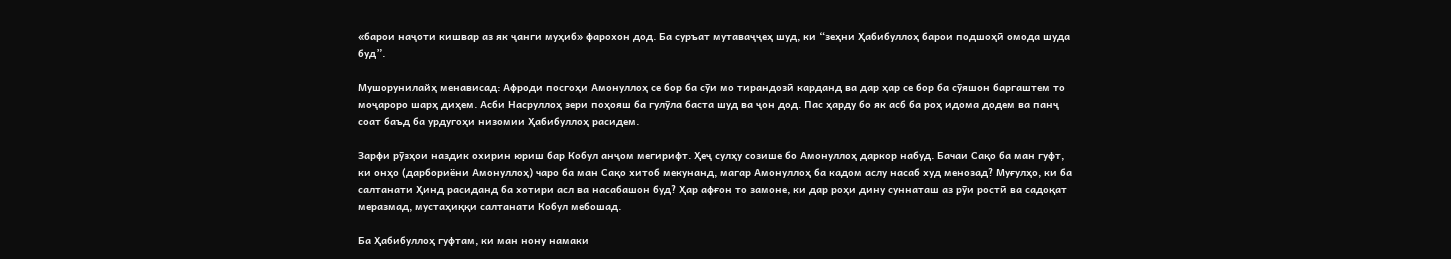«барои наҷоти кишвар аз як ҷанги муҳиб» фарохон дод. Ба суръат мутаваҷҷеҳ шуд, ки “зеҳни Ҳабибуллоҳ барои подшоҳӣ омода шуда буд”.

Мушорунилайҳ менависад: Афроди посгоҳи Амонуллоҳ се бор ба сӯи мо тирандозӣ карданд ва дар ҳар се бор ба сӯяшон баргаштем то моҷароро шарҳ диҳем. Асби Насруллоҳ зери поҳояш ба гулӯла баста шуд ва ҷон дод. Пас ҳарду бо як асб ба роҳ идома додем ва панҷ соат баъд ба урдугоҳи низомии Ҳабибуллоҳ расидем.

Зарфи рӯзҳои наздик охирин юриш бар Кобул анҷом мегирифт. Ҳеҷ сулҳу созише бо Амонуллоҳ даркор набуд. Бачаи Сақо ба ман гуфт, ки онҳо (дарбориёни Амонуллоҳ) чаро ба ман Сақо хитоб мекунанд, магар Амонуллоҳ ба кадом аслу насаб худ менозад? Муғулҳо, ки ба салтанати Ҳинд расиданд ба хотири асл ва насабашон буд? Ҳар афғон то замоне, ки дар роҳи дину суннаташ аз рӯи ростӣ ва садоқат меразмад, мустаҳиққи салтанати Кобул мебошад.

Ба Ҳабибуллоҳ гуфтам, ки ман нону намаки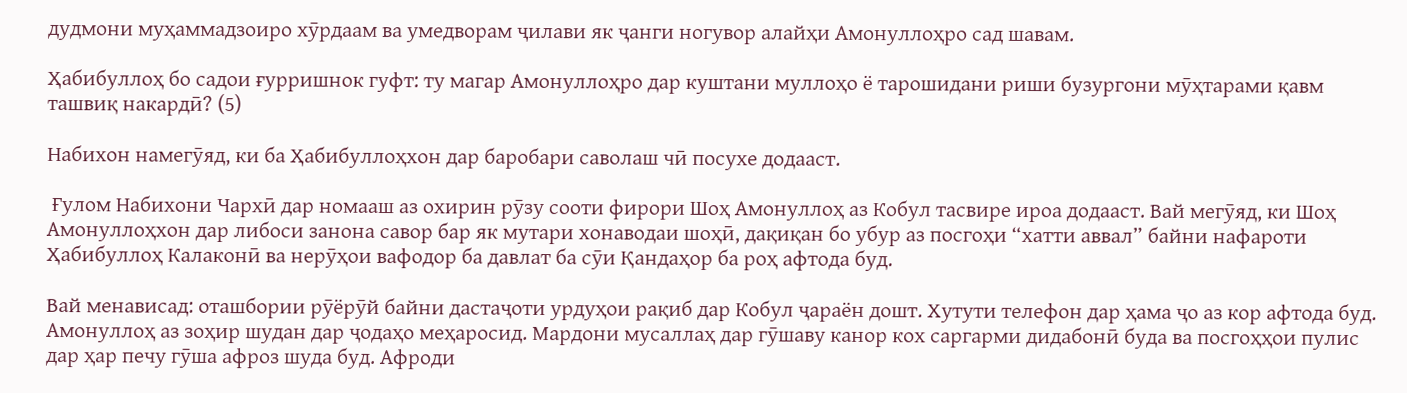дудмони муҳаммадзоиро хӯрдаам ва умедворам ҷилави як ҷанги ногувор алайҳи Амонуллоҳро сад шавам.

Ҳабибуллоҳ бо садои ғурришнок гуфт: ту магар Амонуллоҳро дар куштани муллоҳо ё тарошидани риши бузургони мӯҳтарами қавм ташвиқ накардӣ? (5)

Набихон намегӯяд, ки ба Ҳабибуллоҳхон дар баробари саволаш чӣ посухе додааст.

 Ғулом Набихони Чархӣ дар номааш аз охирин рӯзу сооти фирори Шоҳ Амонуллоҳ аз Кобул тасвире ироа додааст. Вай мегӯяд, ки Шоҳ Амонуллоҳхон дар либоси занона савор бар як мутари хонаводаи шоҳӣ, дақиқан бо убур аз посгоҳи “хатти аввал” байни нафароти Ҳабибуллоҳ Калаконӣ ва нерӯҳои вафодор ба давлат ба сӯи Қандаҳор ба роҳ афтода буд.

Вай менависад: оташбории рӯёрӯй байни дастаҷоти урдуҳои рақиб дар Кобул ҷараён дошт. Хутути телефон дар ҳама ҷо аз кор афтода буд. Амонуллоҳ аз зоҳир шудан дар ҷодаҳо меҳаросид. Мардони мусаллаҳ дар гӯшаву канор кох саргарми дидабонӣ буда ва посгоҳҳои пулис дар ҳар печу гӯша афроз шуда буд. Афроди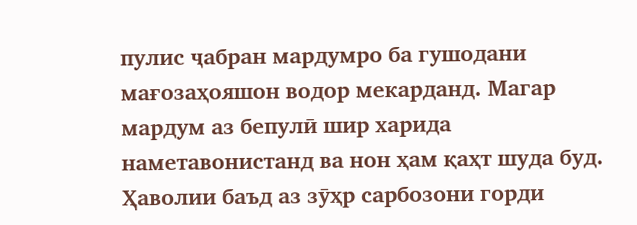пулис ҷабран мардумро ба гушодани мағозаҳояшон водор мекарданд. Магар мардум аз бепулӣ шир харида наметавонистанд ва нон ҳам қаҳт шуда буд. Ҳаволии баъд аз зӯҳр сарбозони горди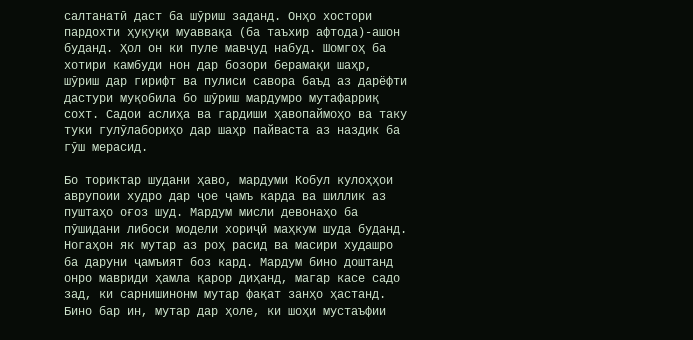салтанатӣ даст ба шӯриш заданд. Онҳо хостори пардохти ҳуқуқи муаввақа (ба таъхир афтода)-ашон буданд. Ҳол он ки пуле мавҷуд набуд. Шомгоҳ ба хотири камбуди нон дар бозори берамақи шаҳр, шӯриш дар гирифт ва пулиси савора баъд аз дарёфти дастури муқобила бо шӯриш мардумро мутафарриқ сохт. Садои аслиҳа ва гардиши ҳавопаймоҳо ва таку туки гулӯлабориҳо дар шаҳр пайваста аз наздик ба гӯш мерасид.

Бо ториктар шудани ҳаво, мардуми Кобул кулоҳҳои аврупоии худро дар ҷое ҷамъ карда ва шиллик аз пуштаҳо оғоз шуд. Мардум мисли девонаҳо ба пӯшидани либоси модели хориҷӣ маҳкум шуда буданд. Ногаҳон як мутар аз роҳ расид ва масири худашро ба даруни ҷамъият боз кард. Мардум бино доштанд онро мавриди ҳамла қарор диҳанд, магар касе садо зад, ки сарнишинонм мутар фақат занҳо ҳастанд. Бино бар ин, мутар дар ҳоле, ки шоҳи мустаъфии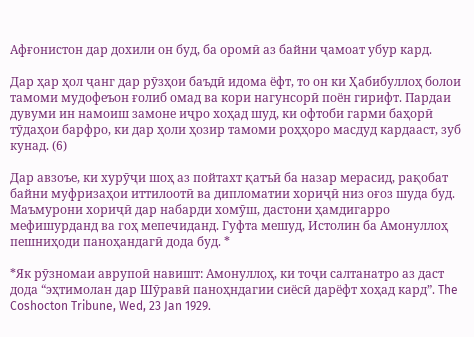Афғонистон дар дохили он буд, ба оромӣ аз байни ҷамоат убур кард.

Дар ҳар ҳол ҷанг дар рӯзҳои баъдӣ идома ёфт, то он ки Ҳабибуллоҳ болои тамоми мудофеъон ғолиб омад ва кори нагунсорӣ поён гирифт. Пардаи дувуми ин намоиш замоне иҷро хоҳад шуд, ки офтоби гарми баҳорӣ тӯдаҳои барфро, ки дар ҳоли ҳозир тамоми роҳҳоро масдуд кардааст, зуб кунад. (6)

Дар авзоъе, ки хурӯҷи шоҳ аз пойтахт қатъӣ ба назар мерасид, рақобат байни муфризаҳои иттилоотӣ ва дипломатии хориҷӣ низ оғоз шуда буд. Маъмурони хориҷӣ дар набарди хомӯш, дастони ҳамдигарро мефишурданд ва гоҳ мепечиданд. Гуфта мешуд, Истолин ба Амонуллоҳ пешниҳоди паноҳандагӣ дода буд. *

*Як рӯзномаи аврупоӣ навишт: Амонуллоҳ, ки тоҷи салтанатро аз даст дода “эҳтимолан дар Шӯравӣ паноҳндагии сиёсӣ дарёфт хоҳад кард”. The Coshocton Tribune, Wed, 23 Jan 1929.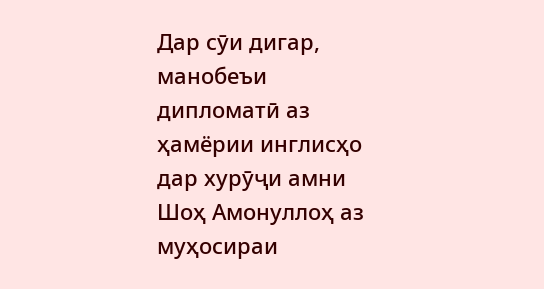Дар сӯи дигар, манобеъи дипломатӣ аз ҳамёрии инглисҳо дар хурӯҷи амни Шоҳ Амонуллоҳ аз муҳосираи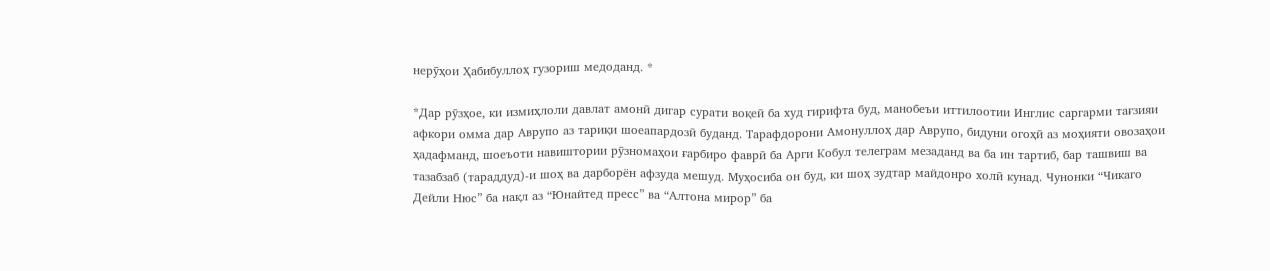нерӯҳои Ҳабибуллоҳ гузориш медоданд. *

*Дар рӯзҳое, ки измиҳлоли давлат амонӣ дигар сурати воқеӣ ба худ гирифта буд, манобеъи иттилоотии Инглис саргарми тағзияи афкори омма дар Аврупо аз тариқи шоеапардозӣ буданд. Тарафдорони Амонуллоҳ дар Аврупо, бидуни огоҳӣ аз моҳияти овозаҳои ҳадафманд, шоеъоти навиштории рӯзномаҳои ғарбиро фаврӣ ба Арги Кобул телеграм мезаданд ва ба ин тартиб, бар ташвиш ва тазабзаб (тараддуд)-и шоҳ ва дарборён афзуда мешуд. Муҳосиба он буд, ки шоҳ зудтар майдонро холӣ кунад. Чунонки “Чикаго Дейли Нюс” ба нақл аз “Юнайтед пресс” ва “Алтона мирор” ба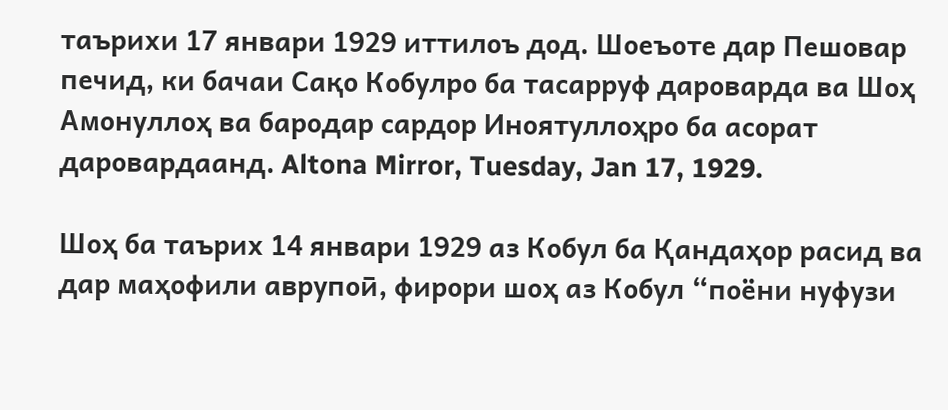таърихи 17 январи 1929 иттилоъ дод. Шоеъоте дар Пешовар печид, ки бачаи Сақо Кобулро ба тасарруф дароварда ва Шоҳ Амонуллоҳ ва бародар сардор Иноятуллоҳро ба асорат даровардаанд. Altona Mirror, Tuesday, Jan 17, 1929.

Шоҳ ба таърих 14 январи 1929 аз Кобул ба Қандаҳор расид ва дар маҳофили аврупоӣ, фирори шоҳ аз Кобул “поёни нуфузи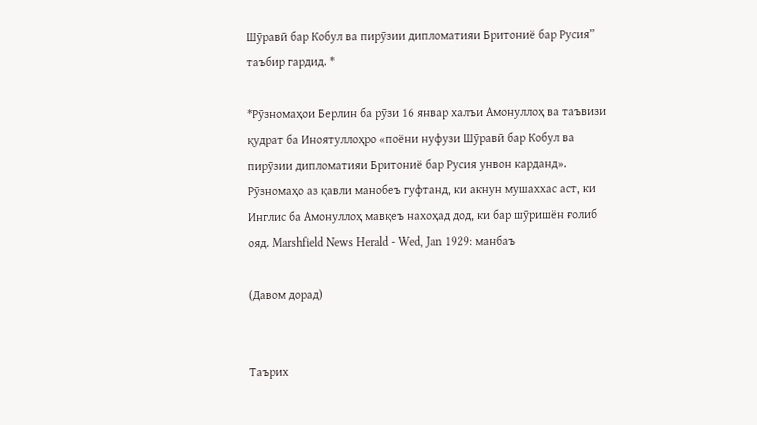Шӯравӣ бар Кобул ва пирӯзии дипломатияи Бритониё бар Русия” таъбир гардид. *

*Рӯзномаҳои Берлин ба рӯзи 16 январ халъи Амонуллоҳ ва таъвизи қудрат ба Иноятуллоҳро «поёни нуфузи Шӯравӣ бар Кобул ва пирӯзии дипломатияи Бритониё бар Русия унвон карданд». Рӯзномаҳо аз қавли манобеъ гуфтанд, ки акнун мушаххас аст, ки Инглис ба Амонуллоҳ мавқеъ нахоҳад дод, ки бар шӯришён ғолиб ояд. Marshfield News Herald - Wed, Jan 1929: манбаъ

(Давом дорад)


Таърих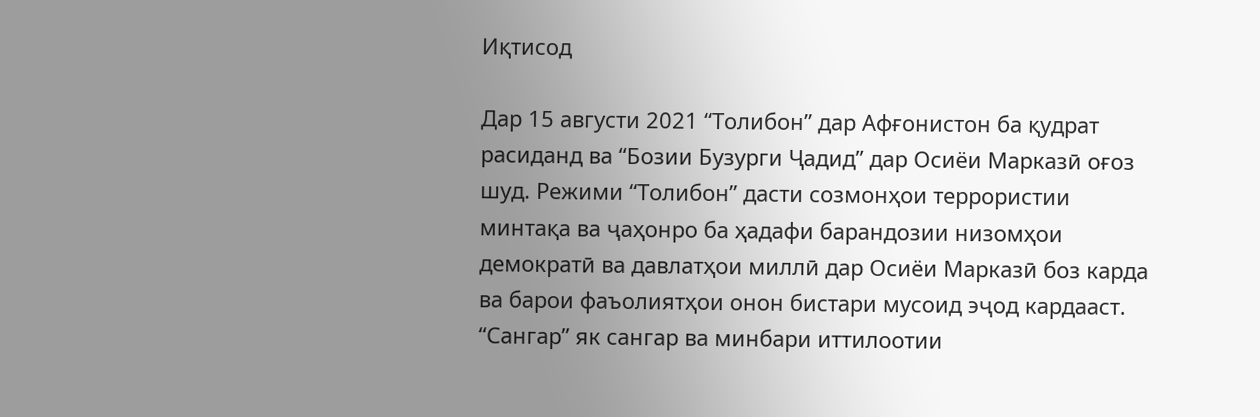Иқтисод

Дар 15 августи 2021 “Толибон” дар Афғонистон ба қудрат расиданд ва “Бозии Бузурги Ҷадид” дар Осиёи Марказӣ оғоз шуд. Режими “Толибон” дасти созмонҳои террористии минтақа ва ҷаҳонро ба ҳадафи барандозии низомҳои демократӣ ва давлатҳои миллӣ дар Осиёи Марказӣ боз карда ва барои фаъолиятҳои онон бистари мусоид эҷод кардааст. “Сангар” як сангар ва минбари иттилоотии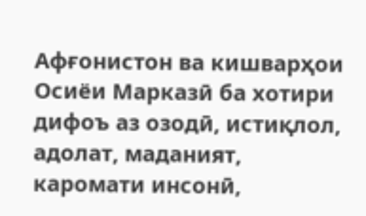Афғонистон ва кишварҳои Осиёи Марказӣ ба хотири дифоъ аз озодӣ, истиқлол, адолат, маданият, каромати инсонӣ,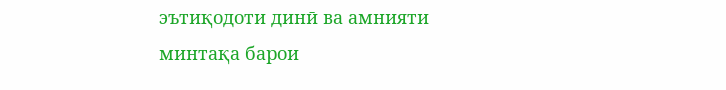эътиқодоти динӣ ва амнияти минтақа барои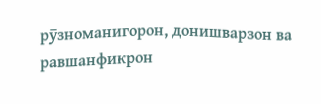рӯзноманигорон, донишварзон ва равшанфикрон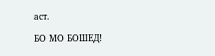аст.

БО МО БОШЕД!